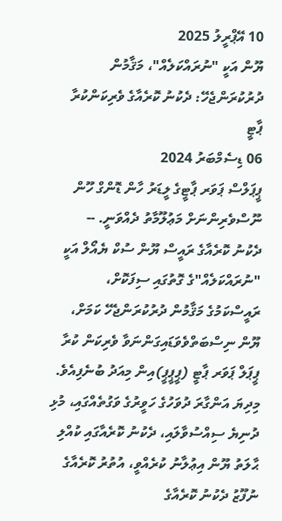10 އޭޕްރީލު 2025
ޔޫން އަކީ "ނުރައްކަލެއް"، މަޤާމުން ދުރުކުރަންޖެހޭ: ދެކުނު ކޮރެއާގެ ވެރިކަންކުރާ ޕާޓީ
06 ޑިސެމްބަރު 2024
ޕީޕަލްސް ޕަވަރ ޕާޓީގެ ލީޑަރު ހާން ޑޮންގް ހޫން ނޫސްވެރިންނަށް މަޢުލޫމާތު ދެއްވަނީ. --
ދެކުނު ކޮރެއާގެ ރައީސް ޔޫން ސުކް ޔެއޯލް އަކީ "ނުރައްކަލެއް"ގެ ގޮތުގައި ސިފަކޮށް، ރައީސްކަމުގެ މަޤާމުން ދުރުކުރަންޖެހޭ ކަމަށް، ޔޫން ނިސްބަތްވެވަޑައިގަންނަވާ ވެރިކަން ކުރާ ޕީޕަލް ޕަވަރ ޕާޓީ (ޕީޕީޕީ)އިން މިއަދު ބުނެފިއެވެ.
މިދިޔަ އަންގާރަ ދުވަހުގެ ހަވީރުގެ ވަގުތެއްގައި، މުޅި ދުނިޔެ ސިއްސުވާލައި، ދެކުނު ކޮރެއާގައި ކުއްލި ޙާލަތު ޔޫން އިޢުލާނު ކުރެއްވީ، އުތުރު ކޮރެއާގެ ނުފޫޒު ދެކުނު ކޮރެއާގެ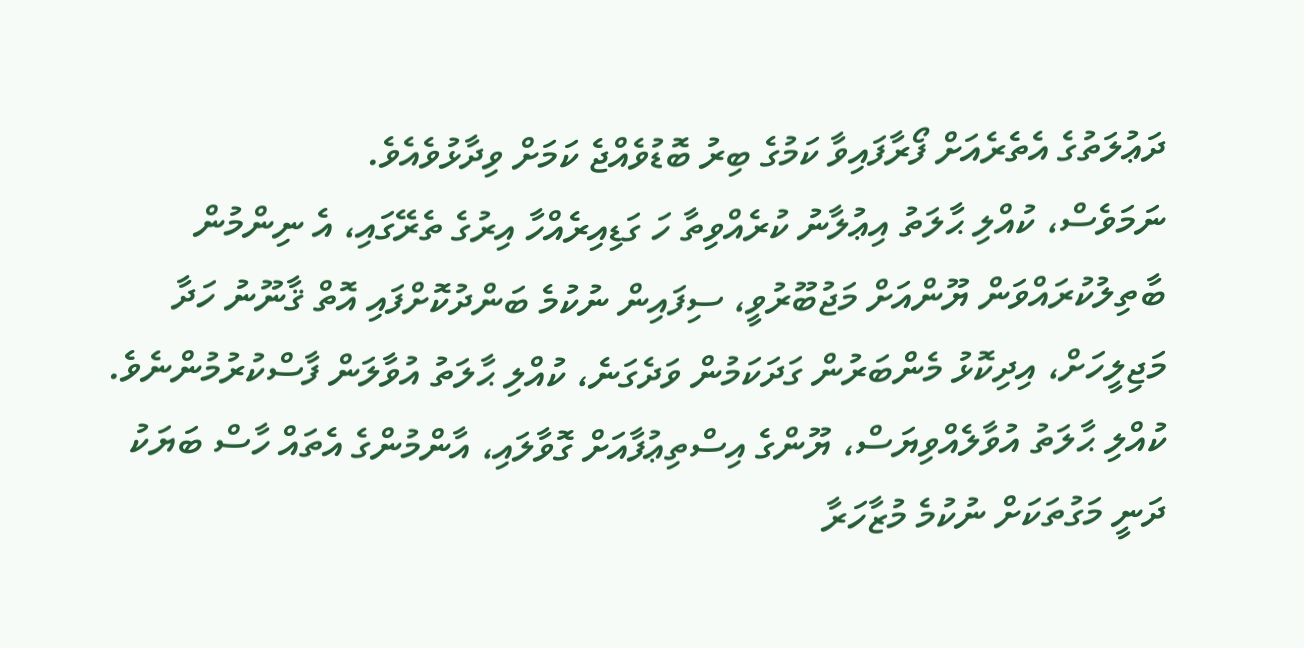ދަޢުލަތުގެ އެތެރެއަށް ފޯރާފައިވާ ކަމުގެ ބިރު ބޮޑުވެއްޖެ ކަމަށް ވިދާޅުވެއެވެ.
ނަމަވެސް، ކުއްލި ޙާލަތު އިޢުލާނު ކުރެއްވިތާ ހަ ގަޑިއިރެއްހާ އިރުގެ ތެރޭގައި، އެ ނިންމުން ބާތިލުކުރައްވަން ޔޫންއަށް މަޖުބޫރުވީ، ސިފައިން ނުކުމެ ބަންދުކޮށްފައި އޮތް ޤާނޫނު ހަދާ މަޖިލީހަށް، އިދިކޮޅު މެންބަރުން ގަދަކަމުން ވަދެގަނެ، ކުއްލި ޙާލަތު އުވާލަން ފާސްކުރުމުންނެވެ.
ކުއްލި ޙާލަތު އުވާލެއްވިޔަސް، ޔޫންގެ އިސްތިޢުފާއަށް ގޮވާލައި، އާންމުންގެ އެތައް ހާސް ބަޔަކު ދަނީ މަގުތަކަށް ނުކުމެ މުޒާހަރާ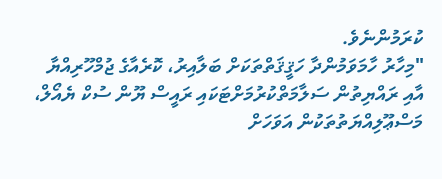ކުރަމުންނެވެ.
"މިހާރު ހާމަވަމުންދާ ހަޤީޤަތްތަކަށް ބަލާއިރު، ކޮރެއާގެ ޖުމްހޫރިއްޔާ އާއި ރައްޔިތުން ސަލާމަތްކުރުމަށްޓަކައި ރައީސް ޔޫން ސުކް ޔެއޯލް، މަސްޢޫލިއްޔަތުތަކުން އަވަހަށް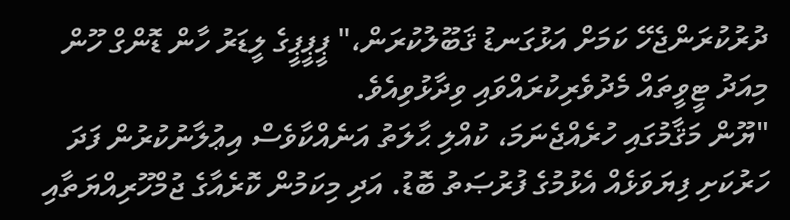ދުރުކުރަންޖެހޭ ކަމަށް އަޅުގަނޑު ޤަބޫލުކުރަން،" ޕީޕީޕީގެ ލީޑަރު ހާން ޑޮންގް ހޫން މިއަދު ޓީވީތައް މެދުވެރިކުރައްވައި ވިދާޅުވިއެވެ.
"ޔޫން މަޤާމުގައި ހުރެއްޖެނަމަ، ކުއްލި ޙާލަތު އަނެއްކާވެސް އިޢުލާނުކުރުން ފަދަ ހަރުކަށި ފިޔަވަޅެއް އެޅުމުގެ ފުރުޞަތު ބޮޑު. އަދި މިކަމުން ކޮރެއާގެ ޖުމްހޫރިއްޔަތާއި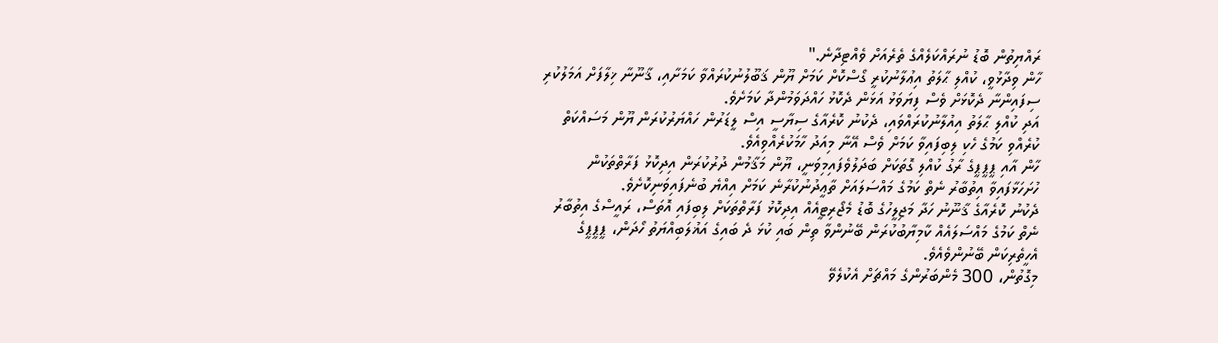ރައްޔިތުން ބޮޑު ނުރައްކަލެއްގެ ތެރެއަށް ވެއްޓިދާނެ."
ހާން ވިދާޅުވީ، ކުއްލި ޙާލަތު އިޢުލާނުކުރީ ގޯސްކޮށް ކަމަށް ޔޫން ޤަބޫލުނުކުރައްވާ ކަމަށާއި، ޤާނޫނާ ޚިލާފަށް އަމަލުކުރި ސިފައިންނާ ދެކޮޅަށް ވެސް ފިޔަވަޅު އަޅަން ދެކޮޅު ހައްދަވަމުންދާ ކަމަށެވެ.
އަދި ކުއްލި ޙާލަތު އިއުލާނުކުރައްވައި، ދެކުނު ކޮރެއާގެ ސިޔާސީ އިސް ލީޑަރުން ހައްޔަރުކުރަން ޔޫން މަސައްކަތް ކުރެއްވި ކަމުގެ ހެކި ލިބިފައިވާ ކަމަށް ވެސް އޭނާ މިއަދު ހާމަކުރެއްވިއެވެ.
ހާން އާއި ޕީޕީޕީގެ ރާގު ކުއްލި ގޮތަކަށް ބަދަލުވެފައިމިވަނީ، ޔޫން މަޤާމުން ދުރުކުރަން އިދިކޮޅު ފަރާތްތަކުން ހުށަހަޅާފައިވާ އިތުބާރު ނެތް ކަމުގެ މައްސަލައަށް ތާޢީދުނުކުރާނެ ކަމަށް އިއްޔެ ބުނެފައިވަނިކޮށެވެ.
ދެކުނު ކޮރެއާގެ ޤާނޫނު ހަދާ މަޖިލީހުގެ ބޮޑު މެޖޯރިޓީއެއް އިދިކޮޅު ފަރާތްތަކަށް ލިބިފައި އޮތަސް، ރައީސްގެ އިތުބާރު ނެތް ކަމުގެ މައްސަލައެއް ކާމިޔާބުކުރަން ބޭނުންވާ ތިން ބައި ކުޅަ ދެ ބައިގެ އަޣުލަބިއްޔަތު ހޯދަން، ޕީޕީޕީގެ އެހީތެރިކަން ބޭނުންވެއެވެ.
މިގޮތުން، 300 މެންބަރުންގެ މައްޗަށް އެކުލެވޭ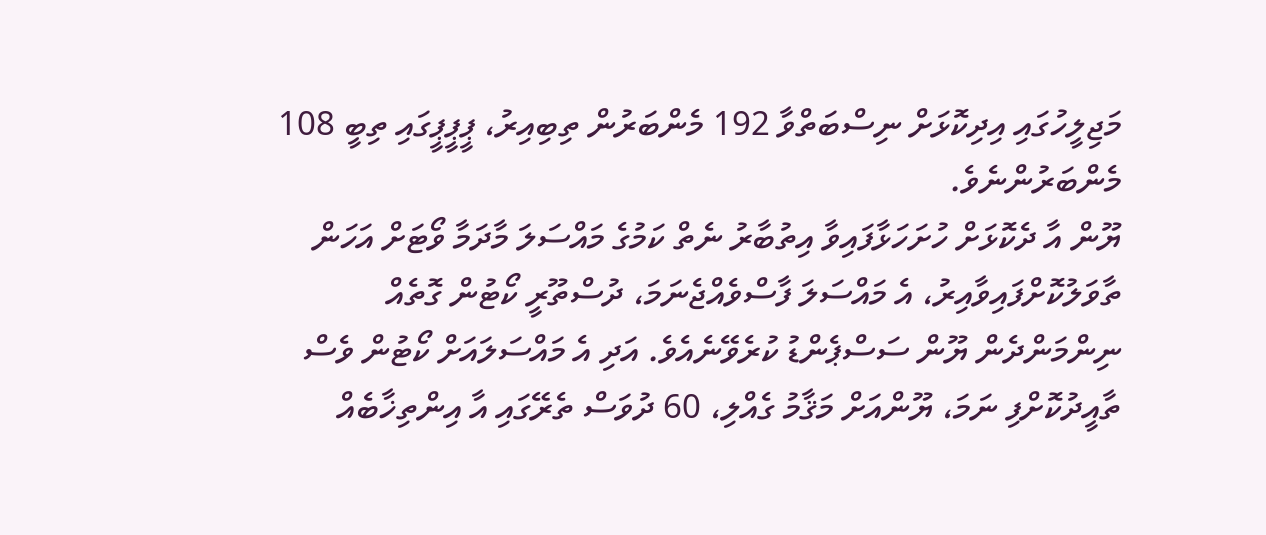މަޖިލީހުގައި އިދިކޮޅަށް ނިސްބަތްވާ 192 މެންބަރުން ތިބިއިރު، ޕީޕީޕީގައި ތިބީ 108 މެންބަރުންނެވެ.
ޔޫން އާ ދެކޮޅަށް ހުށަހަޅާފައިވާ އިތުބާރު ނެތް ކަމުގެ މައްސަލަ މާދަމާ ވޯޓަށް އަހަން ތާވަލުކޮށްފައިވާއިރު، އެ މައްސަލަ ފާސްވެއްޖެނަމަ، ދުސްތޫރީ ކޯޓުން ގޮތެއް ނިންމަންދެން ޔޫން ސަސްޕެންޑު ކުރެވޭނެއެވެ. އަދި އެ މައްސަލައަށް ކޯޓުން ވެސް ތާއީދުކޮށްފި ނަމަ، ޔޫންއަށް މަޤާމު ގެއްލި، 60 ދުވަސް ތެރޭގައި އާ އިންތިޚާބެއް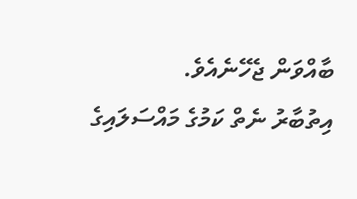ބާއްވަން ޖެހޭނެއެވެ.
އިތުބާރު ނެތް ކަމުގެ މައްސަލައިގެ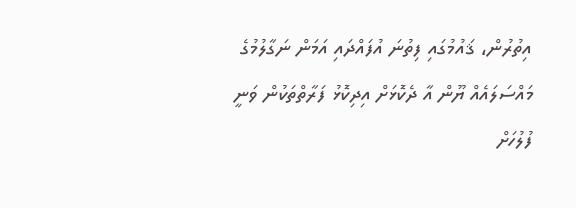އިތުރުން، ޤައުމުގައި ފިތުނަ އުފައްދައި އަމަން ނަގާލުމުގެ މައްސަލައެއް ޔޫން އާ ދެކޮޅަށް އިދިކޮޅު ފަރާތްތަކުން ވަނީ ފުލުހަށް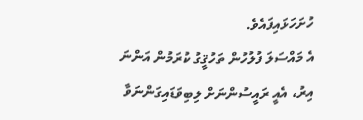ހުށަހަޅައިފައެވެ.
އެ މައްސަލަ ފުލުހުން ތަހުޤީގު ކުރަމުން އަންނަ އިރު، އެއީ ރައީސުންނަށް ލިބިވަޑައިގަންނަވާ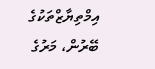އިމްތިޔާޒްތަކުގެ ބޭރުން، މަރުގެ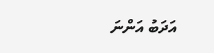އަދަބު އަންނަ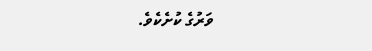ވަރުގެ ކުށެކެވެ.